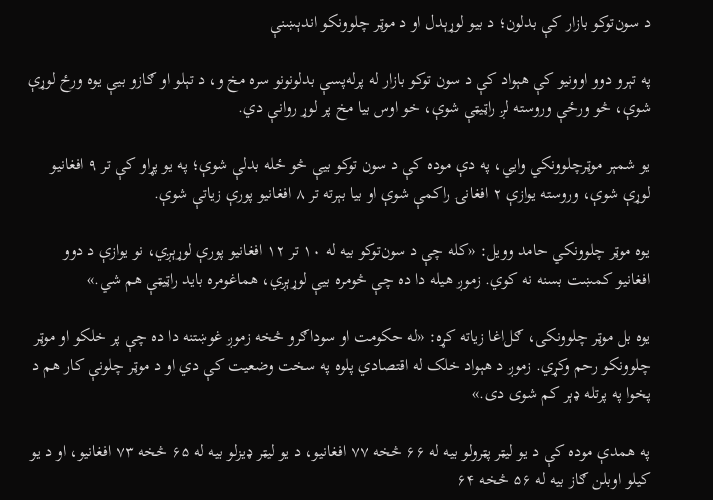د سون‌توکو بازار کې بدلون؛ د بیو لوړېدل او د موټر چلوونکو اندېښنې

په تېرو دوو اوونیو کې هېواد کې د سون ‌توکو بازار له پرله‌پسې بدلونونو سره مخ و، د تېلو او ګازو بیې یوه ورځ لوړې شوې، څو ورځې وروسته لږ راټیټې شوې، خو اوس بیا مخ پر لوړ روانې دي.

یو شمېر موټرچلوونکي وایي، په دې موده کې د سون ‌توکو بیې څو ځله بدلې شوې؛ په یو پړاو کې تر ۹ افغانیو لوړې شوې، وروسته یوازې ۲ افغانۍ راکمې شوې او بیا بېرته تر ۸ افغانیو پورې زیاتې شوې.

یوه موټر چلوونکي حامد وویل: «کله چې د سون‌توکو بیه له ۱۰ تر ۱۲ افغانیو پورې لوړېږي، نو یوازې د دوو افغانیو کمښت بسنه نه کوي. زموږ هیله دا ده چې څومره بیې لوړېږي، هماغومره باید راټیټې هم شي.»

یوه بل موټر چلوونکی، ګل‌اغا زیاته کړه: «له حکومت او سوداګرو څخه زموږ غوښتنه دا ده چې پر خلکو او موټر چلوونکو رحم وکړي. زموږ د هېواد خلک له اقتصادي پلوه په سخت وضعیت کې دي او د موټر چلونې کار هم د پخوا په پرتله ډېر کم شوی دی.»

په همدې موده کې د یو لیټر پټرولو بیه له ۶۶ څخه ۷۷ افغانیو، د یو لیټر ډیزلو بیه له ۶۵ څخه ۷۳ افغانیو، او د یو کیلو اوبلن ګاز بیه له ۵۶ څخه ۶۴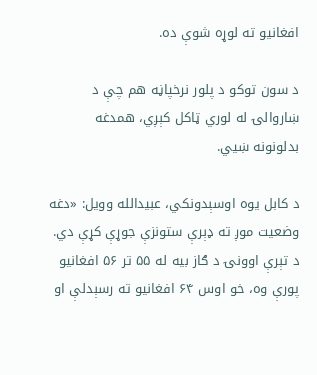افغانیو ته لوړه شوې ده.

د سون‌ توکو د پلور نرخپاڼه هم چې د ښاروالۍ له لوري ټاکل کېږي، همدغه بدلونونه ښيي.

د کابل یوه اوسېدونکي، عبیدالله وویل: «دغه وضعیت موږ ته ډېرې ستونزې جوړې کړې دي. د تېرې اوونۍ د ګاز بیه له ۵۵ تر ۵۶ افغانیو پورې وه، خو اوس ۶۴ افغانیو ته رسېدلې او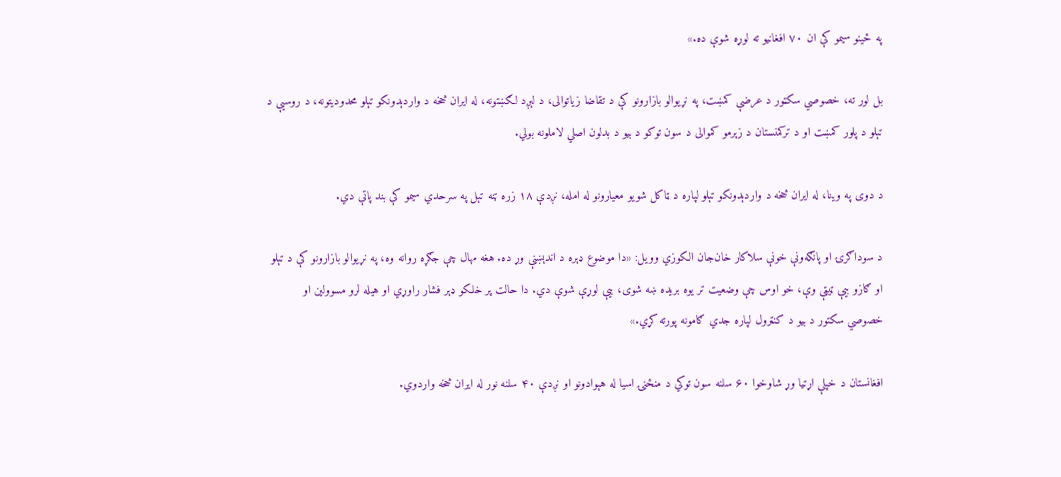په ځینو سیمو کې ان ۷۰ افغانیو ته لوړه شوې ده.»

بل لور ته، خصوصي سکټور د عرضې کمښت، په نړیوالو بازارونو کې د تقاضا زیاتوالی، د لېږد لګښتونه، له ایران څخه د واردېدونکو تېلو محدودیتونه، د روسیې د تېلو د پلور کمښت او د ترکمنستان د زېرمو کموالی د سون‌ توکو د بیو د بدلون اصلي لاملونه بولي.

د دوی په وینا، له ایران څخه د واردېدونکو تېلو لپاره د ټاکل شویو معیارونو له امله، نږدې ۱۸ زره ټنه تېل په سرحدي سیمو کې بند پاتې دي.

د سوداګرۍ او پانګه‌ونې خونې سلاکار خان‌جان الکوزي وویل: «دا موضوع ډېره د اندېښنې وړ ده. هغه مهال چې جګړه روانه وه، په نړیوالو بازارونو کې د تېلو او ګازو بیې ټیټې وې، خو اوس چې وضعیت تر یوه بریده ښه شوی، بیې لوړې شوې دي. دا حالت پر خلکو ډېر فشار راوړي او هیله لرو مسوولین او خصوصي سکتور د بیو د کنټرول لپاره جدي ګامونه پورته کړي.»

افغانستان د خپلې اړتیا وړ شاوخوا ۶۰ سلنه سون ‌توکي د منځنۍ اسیا له هېوادونو او نږدې ۴۰ سلنه نور له ایران څخه واردوي.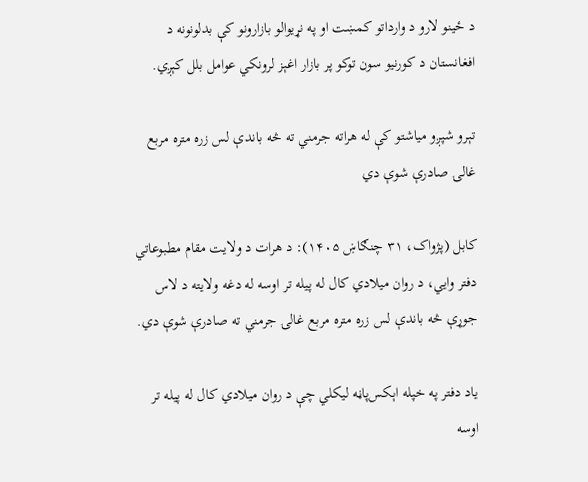د ځینو لارو د وارداتو کمښت او په نړیوالو بازارونو کې بدلونونه د افغانستان د کورنیو سون ‌توکو پر بازار اغېز لرونکي عوامل بلل کېږي.

تېرو شپږو میاشتو کې له هراته جرمني ته څه باندې لس زره متره مربع غالۍ صادرې شوې دي

کابل (پژواک، ۳۱ چنګاښ ۱۴۰۵): د هرات د ولایت مقام مطبوعاتي دفتر وایي، د روان میلادي کال له پیله تر اوسه له دغه ولایته د لاس جوړې څه باندې لس زره متره مربع غالۍ جرمني ته صادرې شوې دي.

یاد دفتر په خپله اېکس‌پاڼه لیکلي چې د روان میلادي کال له پیله تر اوسه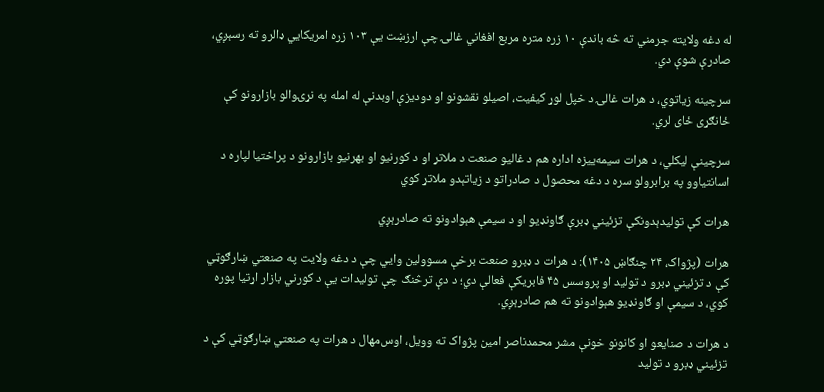له دغه ولایته جرمني ته څه باندې ۱۰ زره متره مربع افغاني غالۍ چې ارزښت یې ۱۰۳ زره امریکایي ډالرو ته رسېږي، صادرې شوې دي.

سرچینه زیاتوي، د هرات غالۍ د خپل لوړ کیفیت، اصیلو نقشونو او دودیزې اوبدنې له امله په نړۍوالو بازارونو کې ځانګړی ځای لري.

سرچینې لیکلي، د هرات سیمه‌ییزه اداره هم د غالیو صنعت د ملاتړ او د کورنیو او بهرنیو بازارونو د پراختیا لپاره د اسانتیاوو په برابرولو سره د دغه محصول د صادراتو د زیاتېدو ملاتړ کوي

هرات کې تولیدېدونکې تزئيني ډبرې ګاونډيو او د سيمې هېوادونو ته صادرېږي

هرات (پژواک، ۲۴ چنګاښ ۱۴۰۵): د هرات د ډبرو صنعت برخې مسوولين وایي چې د دغه ولایت په صنعتي ښارګوټي کې د تزئيني ډبرو د تولید او پروسس ۴۵ فابریکې فعالې دي؛ د دې ترڅنګ چې توليدات يې د کورني بازار اړتیا پوره کوي، د سیمې او ګاونډیو هېوادونو ته هم صادرېږي.

د هرات د صنایعو او کانونو خونې مشر محمدناصر امین پژواک ته وویل، اوس‌مهال د هرات په صنعتي ښارګوټي کې د تزئيني ډبرو د تولید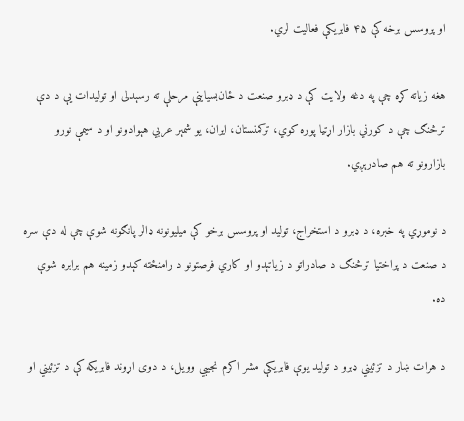او پروسس برخه کې ۴۵ فابریکې فعالیت لري.

هغه زياته کړه چې په دغه ولایت کې د ډبرو صنعت د ځان‌بسیاینې مرحلې ته رسېدلی او تولیدات یې د دې ترڅنګ چې د کورني بازار اړتیا پوره کوي، ترکمنستان، ایران، یو شمېر عربي هېوادونو او د سیمې نورو بازارونو ته هم صادرېږي.

د نوموړي په خبره، د ډبرو د استخراج، تولید او پروسس برخو کې میلیونونه ډالر پانګونه شوې چې له دې سره د صنعت د پراختیا ترڅنګ د صادراتو د زیاتېدو او کاري فرصتونو د رامنځته کېدو زمینه هم برابره شوې ده.

د هرات ښار د تزئيني ډبرو د تولید یوې فابریکې مشر اکرم نجیبي وویل، د دوی اړوند فابریکه کې د تزئيني او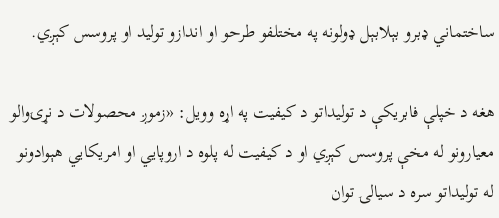ساختماني ډبرو بېلابېل ډولونه په مختلفو طرحو او اندازو تولید او پروسس کېږي.

هغه د خپلې فابریکې د تولیداتو د کیفیت په اړه وویل: «زموږ محصولات د نړۍوالو معیارونو له مخې پروسس کېږي او د کیفیت له پلوه د اروپايي او امریکايي هېوادونو له تولیداتو سره د سیالۍ توان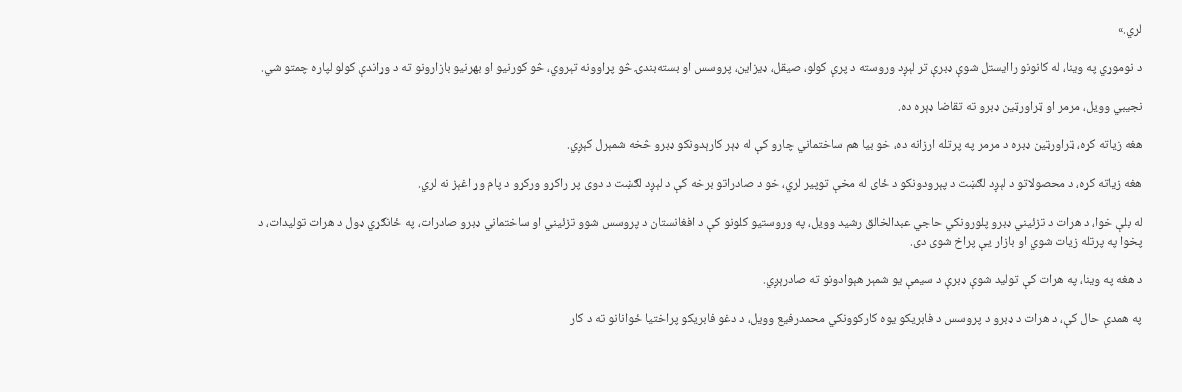لري.»

د نوموړي په وینا، له کانونو راایستل شوې ډبرې تر لېږد وروسته د پرې کولو، صیقل، ډیزاین، پروسس او بسته‌بندۍ څو پړاوونه تېروي، څو کورنیو او بهرنیو بازارونو ته د وړاندې کولو لپاره چمتو شي.

نجیبي وویل، مرمر او ټراورټين ډبرو ته تقاضا ډېره ده.

هغه زياته کړه، ټراورټين ډبره د مرمر په پرتله ارزانه ده، خو بیا هم ساختماني چارو کې له ډېر کارېدونکو ډبرو څخه شمېرل کېږي.

هغه زیاته کړه، د محصولاتو د لېږد لګښت د پېرودونکو د ځای له مخې توپیر لري، خو د صادراتو برخه کې د لېږد لګښت د دوی پر راکړو ورکړو د پام وړ اغېز نه لري.

له بلې خوا، د هرات د تزئيني ډبرو پلورونکي حاجي عبدالخالق رشید وویل، په وروستیو کلونو کې د افغانستان د پروسس شوو تزئيني او ساختماني ډبرو صادرات، په ځانګړي ډول د هرات تولیدات، د پخوا په پرتله زیات شوي او بازار یې پراخ شوی دی.

د هغه په وینا، په هرات کې تولید شوې ډبرې د سیمې یو شمېر هېوادونو ته صادرېږي.

په همدې حال کې، د هرات د ډبرو د پروسس د فابریکو یوه کارکوونکي محمدرفیع وویل، د دغو فابریکو پراختیا ځوانانو ته د کار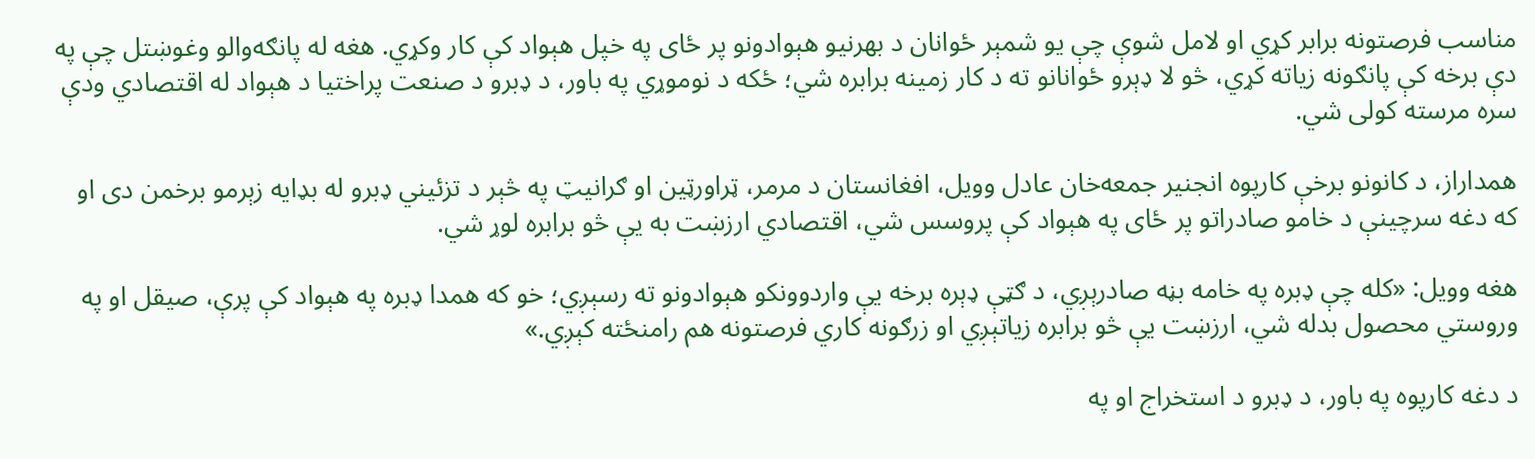مناسب فرصتونه برابر کړي او لامل شوې چې یو شمېر ځوانان د بهرنیو هېوادونو پر ځای په خپل هېواد کې کار وکړي. هغه له پانګه‌والو وغوښتل چې په دې برخه کې پانګونه زیاته کړي، څو لا ډېرو ځوانانو ته د کار زمینه برابره شي؛ ځکه د نوموړي په باور، د ډبرو د صنعت پراختیا د هېواد له اقتصادي ودې سره مرسته کولی شي.

همداراز، د کانونو برخې کارپوه انجنیر جمعه‌خان عادل وویل، افغانستان د مرمر، ټراورټين او ګرانیټ په څېر د تزئيني ډبرو له بډایه زېرمو برخمن دی او که دغه سرچینې د خامو صادراتو پر ځای په هېواد کې پروسس شي، اقتصادي ارزښت به یې څو برابره لوړ شي.

هغه وویل: «کله چې ډبره په خامه بڼه صادرېږي، د ګټې ډېره برخه یې واردوونکو هېوادونو ته رسېږي؛ خو که همدا ډبره په هېواد کې پرې، صیقل او په وروستي محصول بدله شي، ارزښت یې څو برابره زیاتېږي او زرګونه کاري فرصتونه هم رامنځته کېږي.»

د دغه کارپوه په باور، د ډبرو د استخراج او په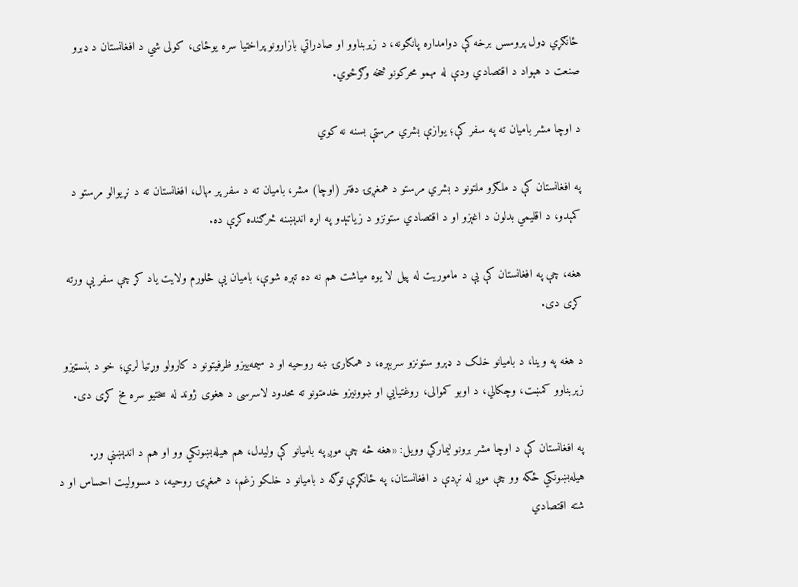ځانګړي ډول پروسس برخه کې دوامداره پانګونه، د زیربناوو او صادراتي بازارونو پراختیا سره یوځای، کولی شي د افغانستان د ډبرو صنعت د هېواد د اقتصادي ودې له مهمو محرکونو څخه وګرځوي.

د اوچا مشر بامیان ته په سفر کې؛ یوازې بشري مرستې بسنه نه کوي

په افغانستان کې د ملګرو ملتونو د بشري مرستو د همغږۍ دفتر (اوچا) مشر، بامیان ته د سفر پر مهال، افغانستان ته د نړیوالو مرستو د کمېدو، د اقلیمي بدلون د اغېزو او د اقتصادي ستونزو د زیاتېدو په اړه اندېښنه څرګنده کړې ده.

هغه، چې په افغانستان کې یې د ماموریت له پیل لا یوه میاشت هم نه ده تېره شوې، بامیان یې څلورم ولایت یاد کړ چې سفر یې ورته کړی دی.

د هغه په وینا، د بامیانو خلک د ډېرو ستونزو سربېره، د همکارۍ ښه روحیه او د سیمه‌ییزو ظرفیتونو د کارولو وړتیا لري؛ خو د بنسټیزو زېربناوو کمښت، وچکالي، د اوبو کموالی، روغتیايي او ښوونیزو خدمتونو ته محدود لاسرسی د هغوی ژوند له سختیو سره مخ کړی دی.

په افغانستان کې د اوچا مشر برونو لیمارکي وویل: «هغه څه چې موږ په بامیانو کې ولیدل، هم هیله‌بښونکي وو او هم د اندېښنې وړ. هیله‌بښونکي ځکه وو چې موږ له نږدې د افغانستان، په ځانګړې توګه د بامیانو د خلکو زغم، د همغږۍ روحیه، د مسوولیت احساس او د شته اقتصادي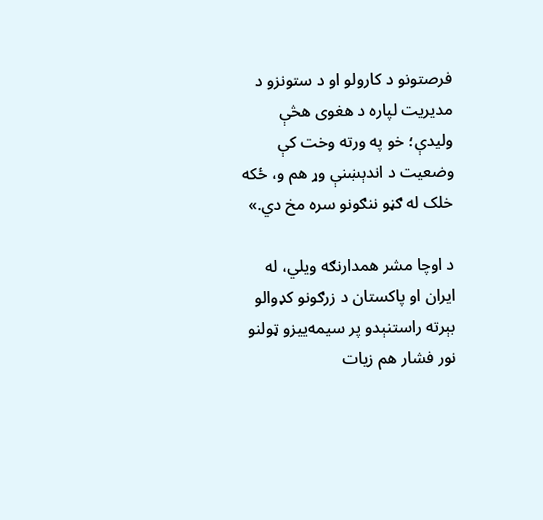فرصتونو د کارولو او د ستونزو د مدیریت لپاره د هغوی هڅې ولیدې؛ خو په ورته وخت کې وضعیت د اندېښنې وړ هم و، ځکه خلک له ګڼو ننګونو سره مخ دي.»

د اوچا مشر همدارنګه ویلي، له ایران او پاکستان د زرګونو کډوالو بېرته راستنېدو پر سیمه‌ییزو ټولنو نور فشار هم زیات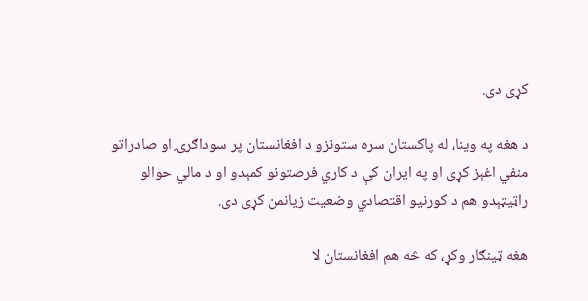کړی دی.

د هغه په وینا، له پاکستان سره ستونزو د افغانستان پر سوداګرۍ او صادراتو منفي اغېز کړی او په ایران کې د کاري فرصتونو کمېدو او د مالي حوالو راټیټېدو هم د کورنیو اقتصادي وضعیت زیانمن کړی دی.

هغه ټینګار وکړ، که څه هم افغانستان لا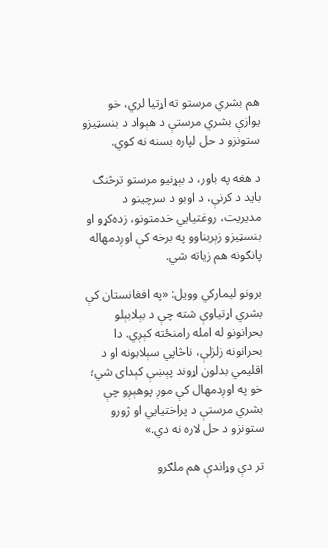هم بشري مرستو ته اړتیا لري، خو یوازې بشري مرستې د هېواد د بنسټیزو ستونزو د حل لپاره بسنه نه کوي.

د هغه په باور، د بېړنیو مرستو ترڅنګ باید د کرنې، د اوبو د سرچینو د مدیریت، روغتیايي خدمتونو، زده‌کړو او بنسټیزو زېربناوو په برخه کې اوږدمهاله پانګونه هم زیاته شي.

برونو لیمارکي وویل: «په افغانستان کې بشري اړتیاوې شته چې د بېلابېلو بحرانونو له امله رامنځته کېږي. دا بحرانونه زلزلې، ناڅاپي سېلابونه او د اقلیمي بدلون اړوند پېښې کېدای شي؛ خو په اوږدمهال کې موږ پوهېږو چې بشري مرستې د پراختیايي او ژورو ستونزو د حل لاره نه دي.»

تر دې وړاندې هم ملګرو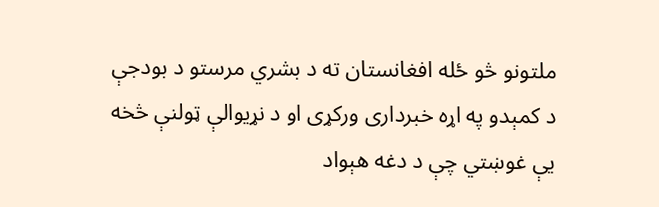ملتونو څو ځله افغانستان ته د بشري مرستو د بودجې د کمېدو په اړه خبرداری ورکړی او د نړیوالې ټولنې څخه یې غوښتي چې د دغه هېواد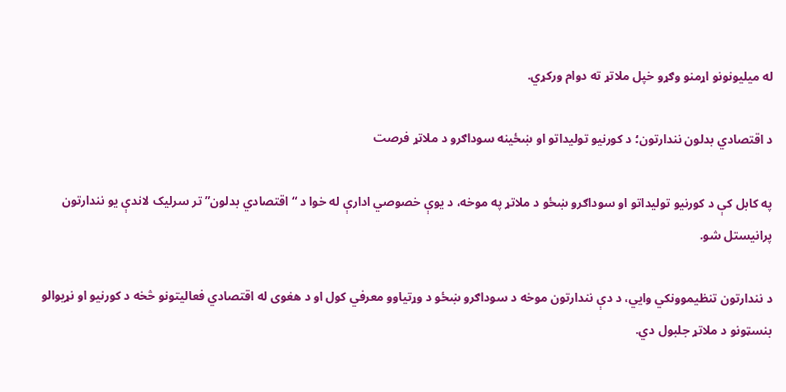له میلیونونو اړمنو وګړو خپل ملاتړ ته دوام ورکړي.

د اقتصادي بدلون نندارتون؛ د کورنیو تولیداتو او ښځینه سوداګرو د ملاتړ فرصت

په کابل کې د کورنیو تولیداتو او سوداګرو ښځو د ملاتړ په موخه، د یوې خصوصي ادارې له خوا د “اقتصادي بدلون” تر سرلیک لاندې یو نندارتون پرانیستل شو.

د نندارتون تنظیموونکي وایي، د دې نندارتون موخه د سوداګرو ښځو د وړتیاوو معرفي کول او د هغوی له اقتصادي فعالیتونو څخه د کورنیو او نړیوالو بنسټونو د ملاتړ جلبول دي.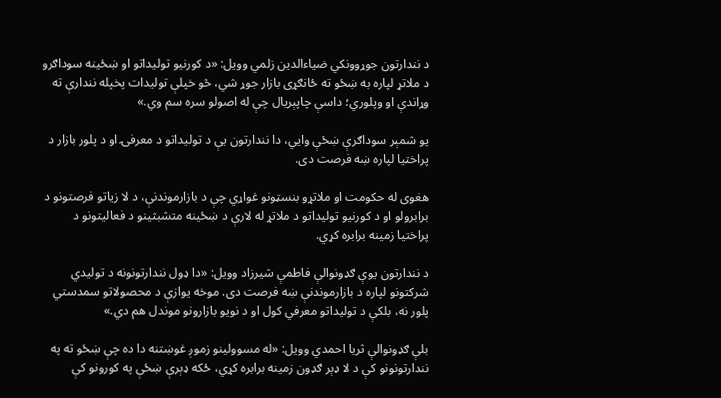د نندارتون جوړوونکي ضیاءالدین زلمي وویل: «د کورنیو تولیداتو او ښځینه سوداګرو د ملاتړ لپاره به ښځو ته ځانګړی بازار جوړ شي، څو خپلې تولیدات پخپله نندارې ته وړاندې او وپلوري؛ داسې چاپېریال چې له اصولو سره سم وي.»

یو شمېر سوداګرې ښځې وایي، دا نندارتون یې د تولیداتو د معرفۍ او د پلور بازار د پراختیا لپاره ښه فرصت دی.

هغوی له حکومت او ملاتړو بنسټونو غواړي چې د بازارموندنې، د لا زیاتو فرصتونو د برابرولو او د کورنیو تولیداتو د ملاتړ له لارې د ښځینه متشبثینو د فعالیتونو د پراختیا زمینه برابره کړي.

د نندارتون یوې ګډونوالې فاطمې شیرزاد وویل: «دا ډول نندارتونونه د تولیدي شرکتونو لپاره د بازارموندنې ښه فرصت دی. موخه یوازې د محصولاتو سمدستي پلور نه، بلکې د تولیداتو معرفي کول او د نویو بازارونو موندل هم دي.»

بلې ګډونوالې ثریا احمدي وویل: «له مسوولینو زموږ غوښتنه دا ده چې ښځو ته په نندارتونونو کې د لا ډېر ګډون زمینه برابره کړي، ځکه ډېرې ښځې په کورونو کې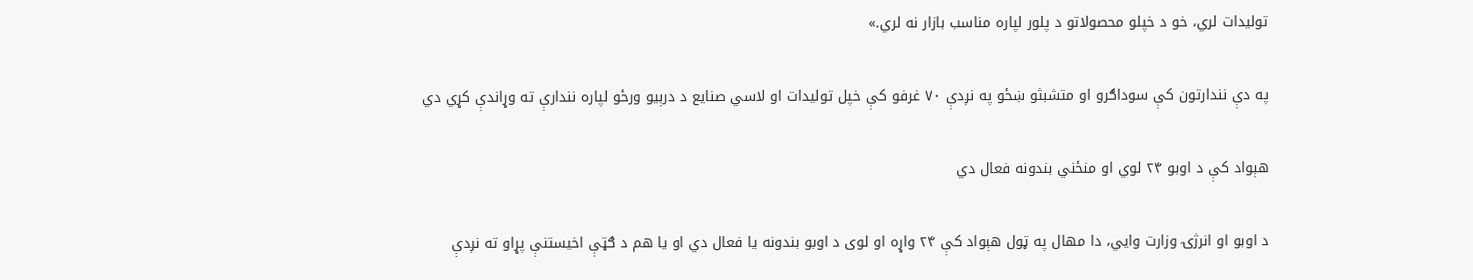تولیدات لري، خو د خپلو محصولاتو د پلور لپاره مناسب بازار نه لري.»

په دې نندارتون کې سوداګرو او متشبثو ښځو په نږدې ۷۰ غرفو کې خپل تولیدات او لاسي صنایع د درېیو ورځو لپاره نندارې ته وړاندې کړي دي

هېواد کې د اوبو ۲۴ لوي او منځني بندونه فعال دي

د اوبو او انرژۍ وزارت وایي، دا مهال په ټول هېواد کې ۲۴ واړه او لوی د اوبو بندونه یا فعال دي او یا هم د ګټې اخیستنې پړاو ته نږدې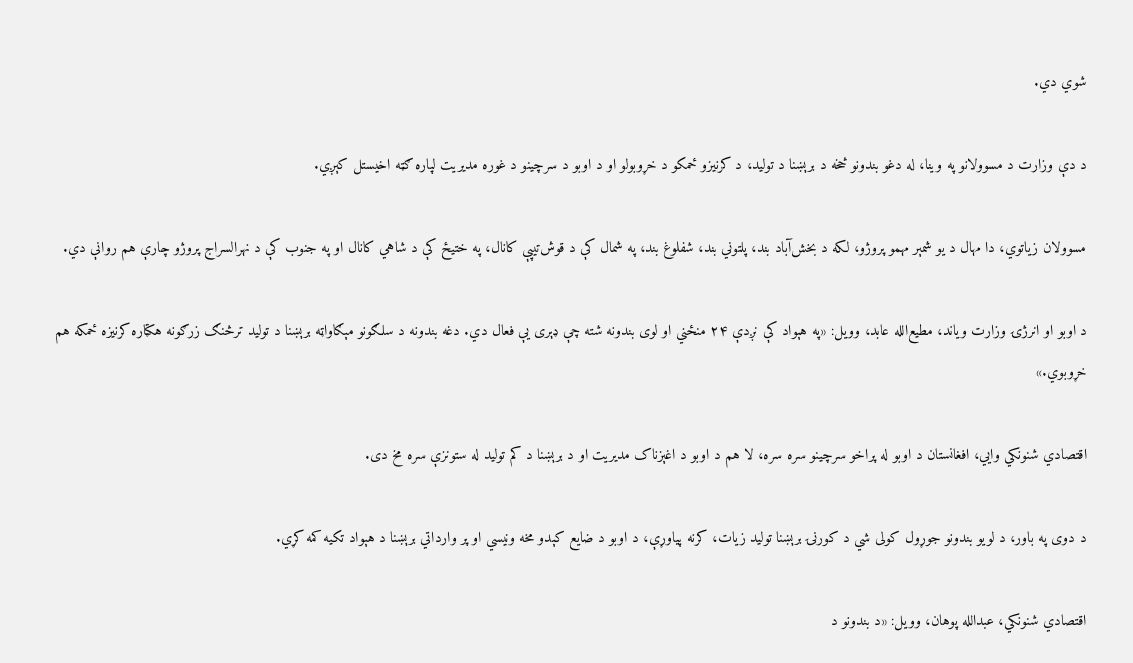شوي دي.

د دې وزارت د مسوولانو په وینا، له دغو بندونو څخه د برېښنا د تولید، د کرنیزو ځمکو د خړوبولو او د اوبو د سرچینو د غوره مدیریت لپاره ګټه اخیستل کېږي.

مسوولان زیاتوي، دا مهال د یو شمېر مهمو پروژو، لکه د بخش‌آباد بند، پلتوني بند، شفلوغ بند، په شمال کې د قوش‌تیپې کانال، په ختیځ کې د شاهي کانال او په جنوب کې د نهرالسراج پروژو چارې هم روانې دي.

د اوبو او انرژۍ وزارت ویاند، مطیع‌الله عابد، وویل: «په هېواد کې نږدې ۲۴ منځني او لوی بندونه شته چې ډېری یې فعال دي. دغه بندونه د سلګونو مېګاواټه برېښنا د تولید ترڅنګ زرګونه هکټاره کرنیزه ځمکه هم خړوبوي.»

اقتصادي شنونکي وایي، افغانستان د اوبو له پراخو سرچینو سره سره، لا هم د اوبو د اغېزناک مدیریت او د برېښنا د کم تولید له ستونزې سره مخ دی.

د دوی په باور، د لویو بندونو جوړول کولی شي د کورنۍ برېښنا تولید زیات، کرنه پیاوړې، د اوبو د ضایع کېدو مخه ونیسي او پر وارداتي برېښنا د هېواد تکیه کمه کړي.

اقتصادي شنونکي، عبدالله پوهان، وویل: «د بندونو د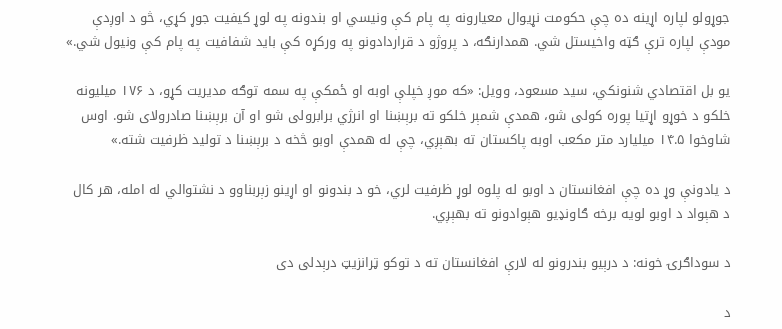جوړولو لپاره اړینه ده چې حکومت نړیوال معیارونه په پام کې ونیسي او بندونه په لوړ کیفیت جوړ کړي، څو د اوږدې مودې لپاره ترې ګټه واخیستل شي. همدارنګه، د پروژو د قراردادونو په ورکړه کې باید شفافیت په پام کې ونیول شي.»

یو بل اقتصادي شنونکي، سید مسعود، وویل: «که موږ خپلې اوبه او ځمکې په سمه توګه مدیریت کړو، د ۱۷۶ میلیونه خلکو د خوړو اړتیا پوره کولی شو، همدې شمېر خلکو ته برېښنا او انرژي برابرولی شو او آن برېښنا صادرولای شو. اوس شاوخوا ۱۴.۵ میلیارد متر مکعب اوبه پاکستان ته بهېږي، چې له همدې اوبو څخه د برېښنا د تولید ظرفیت شته.»

د یادونې وړ ده چې افغانستان د اوبو له پلوه لوړ ظرفیت لري، خو د بندونو او اړینو زېربناوو د نشتوالي له امله، هر کال د هېواد د اوبو لویه برخه ګاونډیو هېوادونو ته بهېږي.

د سوداګرۍ خونه: د درېیو بندرونو له لارې افغانستان ته د توکو ټرانزیټ درېدلی دی

د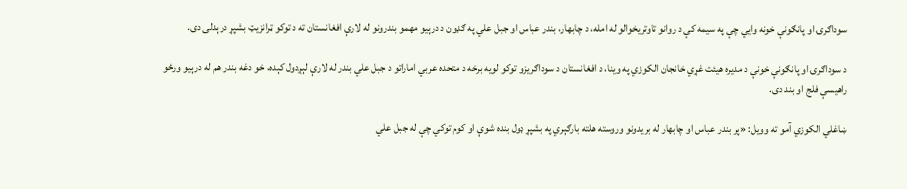سوداګرۍ او پانګونې خونه وایي چې په سیمه کې د روانو تاوتریخوالو له امله، د چابهار، بندر عباس او جبل علي په ګډون د درېیو مهمو بندرونو له لارې افغانستان ته د توکو ټرانزیټ بشپړ درېدلی دی.

د سوداګرۍ او پانګونې خونې د مدیره هیئت غړي خانجان الکوزي په وینا، د افغانستان د سوداګریزو توکو لویه برخه د متحده عربي اماراتو د جبل علي بندر له لارې لېږدول کېده، خو دغه بندر هم له درېیو ورځو راهیسې فلج او بند دی.

ښاغلي الکوزي آمو ته وویل: «پر بندر عباس او چابهار له بریدونو وروسته هلته بارګېري په بشپړ ډول بنده شوې او کوم توکي چې له جبل علي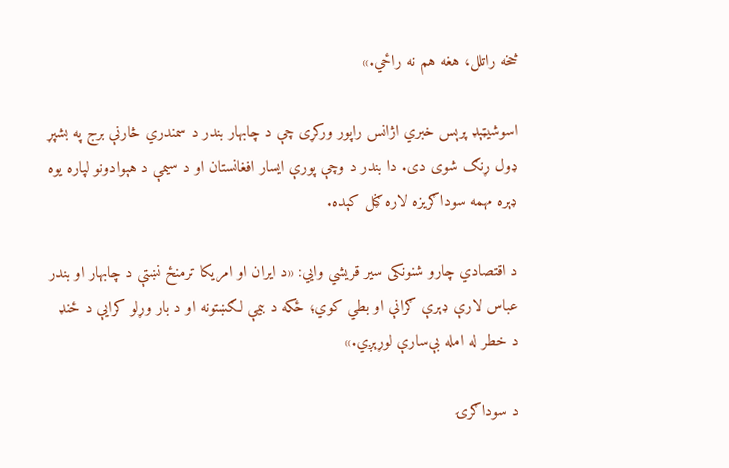څخه راتلل، هغه هم نه راځي.»

اسوشیټېډ پرېس خبري اژانس راپور ورکړی چې د چابهار بندر د سمندري څارنې برج په بشپړ ډول ړنګ شوی دی. دا بندر د وچې پورې ایسار افغانستان او د سیمې د هېوادونو لپاره یوه ډېره مهمه سوداګریزه لاره ګڼل کېده.

د اقتصادي چارو شنونکی سیر قریشي وایي: «د ایران او امریکا ترمنځ نښتې د چابهار او بندر عباس لارې ډېرې ګرانې او بطي کوي؛ ځکه د بیمې لګښتونه او د بار وړلو کرایې د ځنډ د خطر له امله بې‌سارې لوړېږي.»

د سوداګرۍ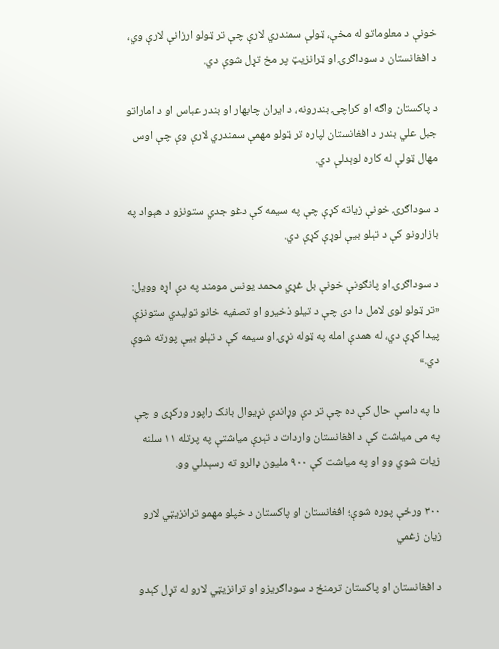خونې د معلوماتو له مخې، ټولې سمندري لارې چې تر ټولو ارزانې لارې وي، د افغانستان د سوداګرۍ او ټرانزیټ پر مخ تړل شوې دي.

د پاکستان واګه او کراچۍ بندرونه، د ایران چابهار او بندر عباس او د اماراتو جبل علي بندر د افغانستان لپاره تر ټولو مهمې سمندري لارې وې چې اوس مهال ټولې له کاره لوېدلې دي.

د سوداګرۍ خونې زیاته کړې چې په سیمه کې دغو جدي ستونزو د هېواد په بازارونو کې د تېلو بیې لوړې کړې دي.

د سوداګرۍ او پانګونې خونې بل غړي محمد یونس مومند په دې اړه وویل: «تر ټولو لوی لامل دا دی چې د تیلو ذخیرو او تصفیه خانو تولیدي ستونزې پیدا کړې دي، له همدې امله په ټوله نړۍ او سیمه کې د تېلو بیې پورته شوې دي.»

دا په داسې حال کې ده چې تر دې وړاندې نړیوال بانک راپور ورکړی و چې په می میاشت کې د افغانستان واردات د تېرې میاشتې په پرتله ۱۱ سلنه زیات شوي وو او په میاشت کې ۹۰۰ ملیون ډالرو ته رسېدلي وو.

۳۰۰ ورځې پوره شوې؛ افغانستان او پاکستان د خپلو مهمو ترانزیټي لارو زیان زغمي

د افغانستان او پاکستان ترمنځ د سوداګریزو او ترانزیټي لارو له تړل کېدو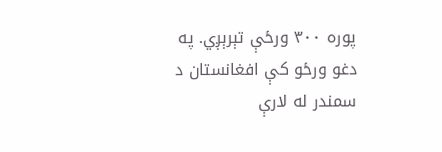پوره ۳۰۰ ورځې تېرېږي. په دغو ورځو کې افغانستان د سمندر له لارې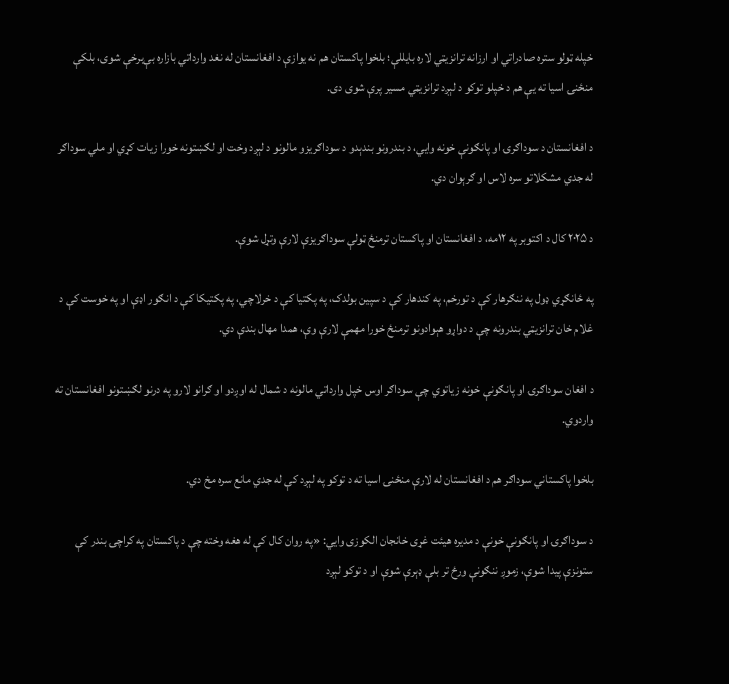خپله ټولو ستره صادراتي او ارزانه ترانزیټي لاره بایللې؛ بلخوا پاکستان هم نه یوازې د افغانستان له نغد وارداتي بازاره بې‌برخې شوی، بلکې منځنۍ اسیا ته یې هم د خپلو توکو د لېږد ترانزیټي مسیر پرې شوی دی.

د افغانستان د سوداګرۍ او پانګونې خونه وایي، د بندرونو بندېدو د سوداګریزو مالونو د لېږد وخت او لګښتونه خورا زیات کړي او ملي سوداګر له جدي مشکلاتو سره لاس او ګرېوان دي.

د ۲۰۲۵ کال د اکتوبر په ۱۲مه، د افغانستان او پاکستان ترمنځ ټولې سوداګریزې لارې وتړل شوې.

په ځانګړي ډول په ننګرهار کې د تورخم، په کندهار کې د سپین بولدک، په پکتیا کې د خرلاچي، په پکتیکا کې د انګور اډې او په خوست کې د غلام خان ترانزیټي بندرونه چې د دواړو هېوادونو ترمنځ خورا مهمې لارې وې، همدا مهال بندې دي.

د افغان سوداګرۍ او پانګونې خونه زیاتوي چې سوداګر اوس خپل وارداتي مالونه د شمال له اوږدو او ګرانو لارو په درنو لګښتونو افغانستان ته واردوي.

بلخوا پاکستاني سوداګر هم د افغانستان له لارې منځنۍ اسیا ته د توکو په لېږد کې له جدي مانع سره مخ دي.

د سوداګرۍ او پانګونې خونې د مدیره هیئت غړی خانجان الکوزی وایي: «په روان کال کې له هغه وخته چې د پاکستان په کراچۍ بندر کې ستونزې پیدا شوې، زموږ ننګونې ورځ تر بلې ډېرې شوې او د توکو لېږد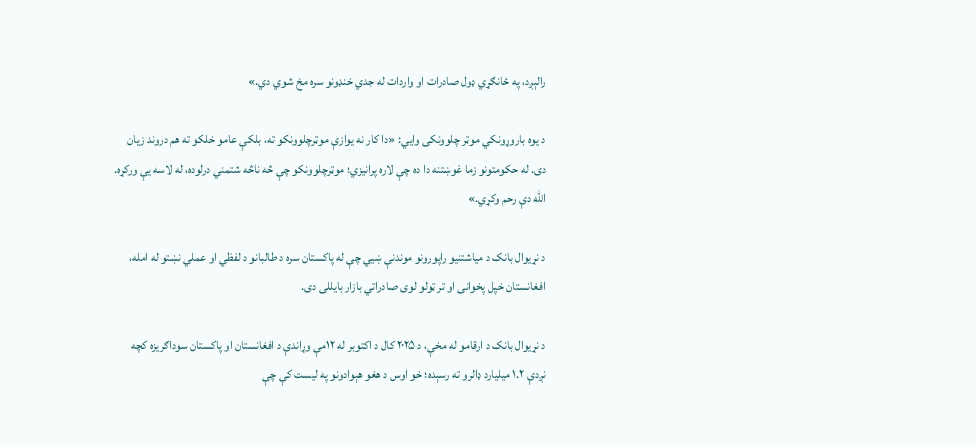رالېږد، په ځانګړي ډول صادرات او واردات له جدي خنډونو سره مخ شوي دي.»

د یوه باروړونکي موټر چلوونکی وایي: «دا کار نه یوازې موټرچلوونکو ته، بلکې عامو خلکو ته هم دروند زیان دی. له حکومتونو زما غوښتنه دا ده چې لاره پرانیزي؛ موټرچلوونکو چې څه ناڅه شتمني درلوده، له لاسه یې ورکړه. الله دې رحم وکړي.»

د نړیوال بانک د میاشتنیو راپورونو موندنې ښیي چې له پاکستان سره د طالبانو د لفظي او عملي نښتو له امله، افغانستان خپل پخوانی او تر ټولو لوی صادراتي بازار بایللی دی.

د نړیوال بانک د ارقامو له مخې، د ۲۰۲۵ کال د اکتوبر له ۱۲مې وړاندې د افغانستان او پاکستان سوداګریزه کچه نږدې ۱.۲ میلیارد ډالرو ته رسېده؛ خو اوس د هغو هېوادونو په لیست کې چې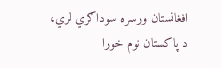افغانستان ورسره سوداګري لري، د پاکستان نوم خورا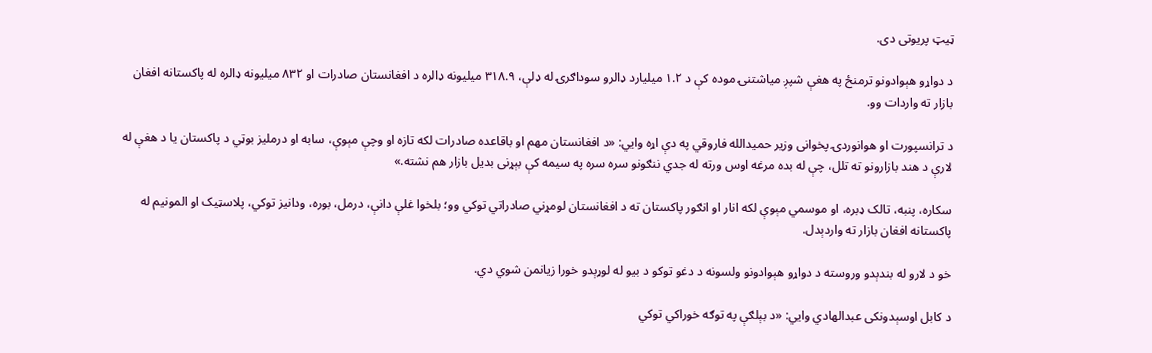ټیټ پریوتی دی.

د دواړو هېوادونو ترمنځ په هغې شپږ میاشتنۍ موده کې د ۱.۲ میلیارد ډالرو سوداګرۍ له ډلې، ۳۱۸.۹ میلیونه ډالره د افغانستان صادرات او ۸۳۲ میلیونه ډالره له پاکستانه افغان بازار ته واردات وو.

د ترانسپورت او هوانوردۍ پخوانی وزیر حمیدالله فاروقي په دې اړه وایي: «د افغانستان مهم او باقاعده صادرات لکه تازه او وچې مېوې، سابه او درملیز بوټي د پاکستان یا د هغې له لارې د هند بازارونو ته تلل، چې له بده مرغه اوس ورته له جدي ننګونو سره سره په سیمه کې بېړنی بدیل بازار هم نشته.»

سکاره، پنبه، تالک ډبره، او موسمي مېوې لکه انار او انګور پاکستان ته د افغانستان لومړني صادراتي توکي وو؛ بلخوا غلې دانې، درمل، بوره، ودانیز توکي، پلاسټیک او المونیم له پاکستانه افغان بازار ته واردېدل.

خو د لارو له بندېدو وروسته د دواړو هېوادونو ولسونه د دغو توکو د بیو له لوړېدو خورا زیانمن شوي دي.

د کابل اوسېدونکی عبدالهادي وایي: «د بېلګې په توګه خوراکي توکي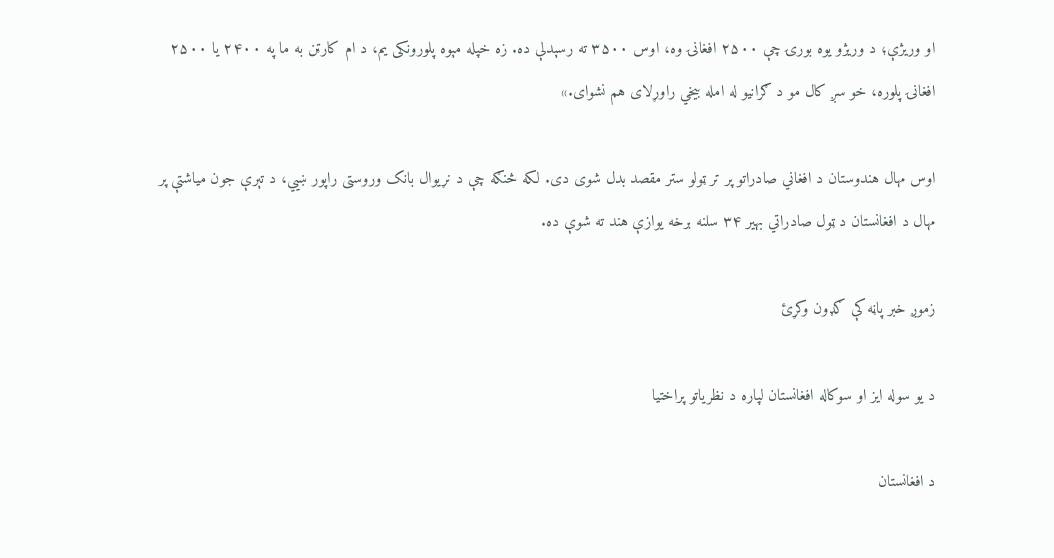او وریژې؛ د وریژو یوه بورۍ چې ۲۵۰۰ افغانۍ وه، اوس ۳۵۰۰ ته رسېدلې ده. زه خپله مېوه پلورونکی یم، د ام کارټن به ما په ۲۴۰۰ يا ۲۵۰۰ افغانۍ پلوره، خو سږ کال مو د ګرانیو له امله بیخي راوړلای هم نشوای.»

اوس مهال هندوستان د افغاني صادراتو پر تر ټولو ستر مقصد بدل شوی دی. لکه څنګه چې د نړیوال بانک وروستی راپور ښیي، د تېرې جون میاشتې پر مهال د افغانستان د ټول صادراتي بهیر ۳۴ سلنه برخه یوازې هند ته شوې ده.

زموږ خبر پاڼه کې ګډون وکړئ

د یو سوله ایز او سوکاله افغانستان لپاره د نظریاتو پراختیا

د افغانستان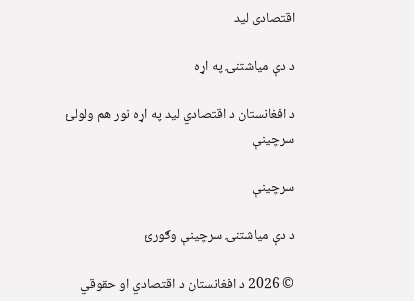اقتصادی لید

د دې میاشتنۍ په اړه

د افغانستان د اقتصادي لید په اړه نور هم ولولئ سرچینې

سرچینې

د دې میاشتنۍ سرچینې وګورئ

© 2026 د افغانستان د اقتصادي او حقوقي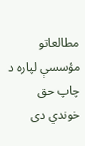مطالعاتو مؤسسې لپاره د چاپ حق خوندي دی